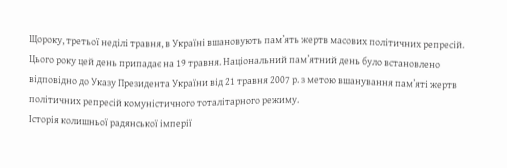Щороку, третьої неділі травня, в Україні вшановують пам’ять жертв масових політичних репресій. Цього року цей день припадає на 19 травня. Національний пам’ятний день було встановлено відповідно до Указу Президента України від 21 травня 2007 р. з метою вшанування пам’яті жертв політичних репресій комуністичного тоталітарного режиму.
Історія колишньої радянської імперії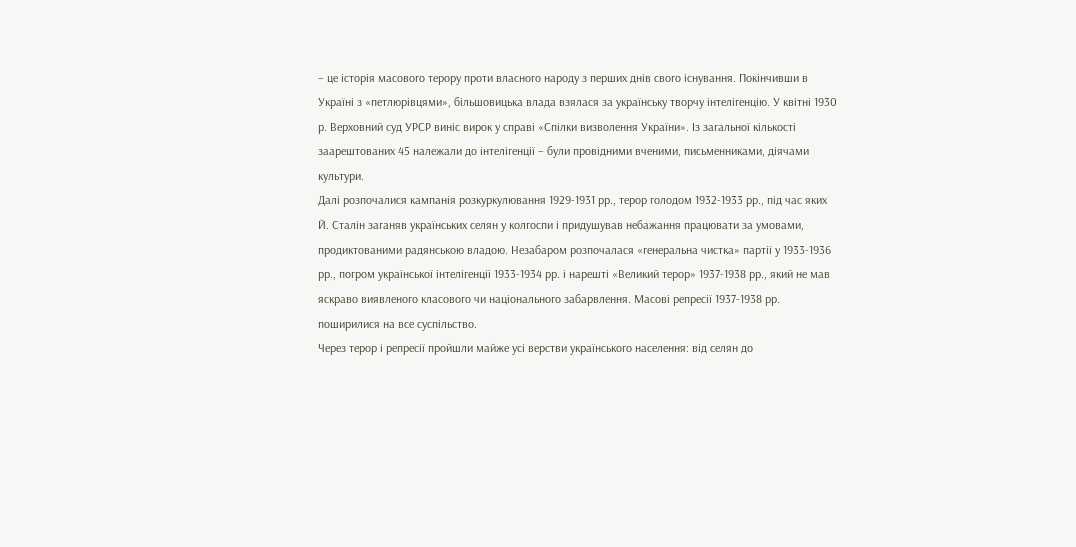– це історія масового терору проти власного народу з перших днів свого існування. Покінчивши в Україні з «петлюрівцями», більшовицька влада взялася за українську творчу інтелігенцію. У квітні 1930 р. Верховний суд УРСР виніс вирок у справі «Спілки визволення України». Із загальної кількості заарештованих 45 належали до інтелігенції – були провідними вченими, письменниками, діячами культури.
Далі розпочалися кампанія розкуркулювання 1929-1931 рр., терор голодом 1932-1933 рр., під час яких Й. Сталін заганяв українських селян у колгоспи і придушував небажання працювати за умовами, продиктованими радянською владою. Незабаром розпочалася «генеральна чистка» партії у 1933-1936 рр., погром української інтелігенції 1933-1934 рр. і нарешті «Великий терор» 1937-1938 рр., який не мав яскраво виявленого класового чи національного забарвлення. Масові репресії 1937-1938 рр. поширилися на все суспільство.
Через терор і репресії пройшли майже усі верстви українського населення: від селян до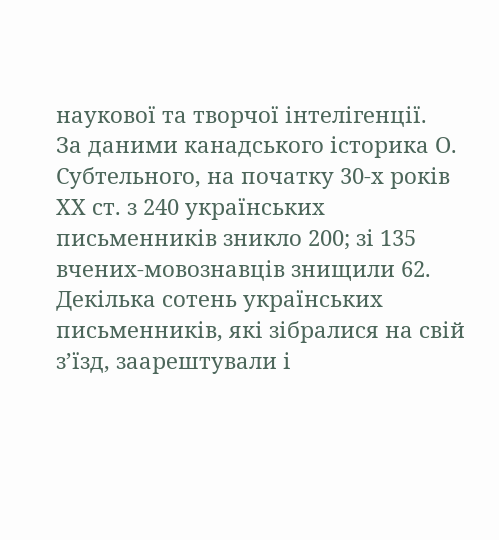наукової та творчої інтелігенції.
За даними канадського історика О. Субтельного, на початку 30-х років ХХ ст. з 240 українських письменників зникло 200; зі 135 вчених-мовознавців знищили 62. Декілька сотень українських письменників, які зібралися на свій з’їзд, заарештували і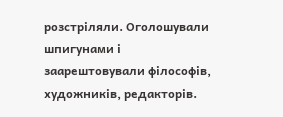розстріляли. Оголошували шпигунами і заарештовували філософів, художників, редакторів.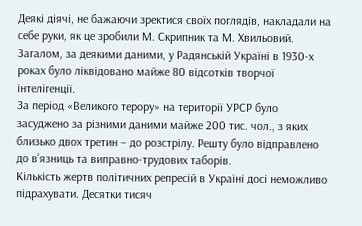Деякі діячі, не бажаючи зректися своїх поглядів, накладали на себе руки, як це зробили М. Скрипник та М. Хвильовий. Загалом, за деякими даними, у Радянській Україні в 1930-х роках було ліквідовано майже 80 відсотків творчої інтелігенції.
За період «Великого терору» на території УРСР було засуджено за різними даними майже 200 тис. чол., з яких близько двох третин – до розстрілу. Решту було відправлено до в’язниць та виправно-трудових таборів.
Кількість жертв політичних репресій в Україні досі неможливо підрахувати. Десятки тисяч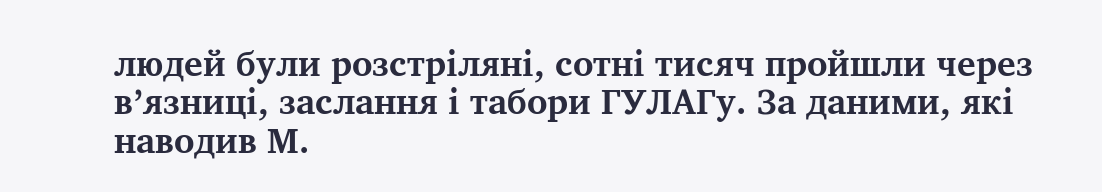людей були розстріляні, сотні тисяч пройшли через в’язниці, заслання і табори ГУЛАГу. За даними, які наводив М.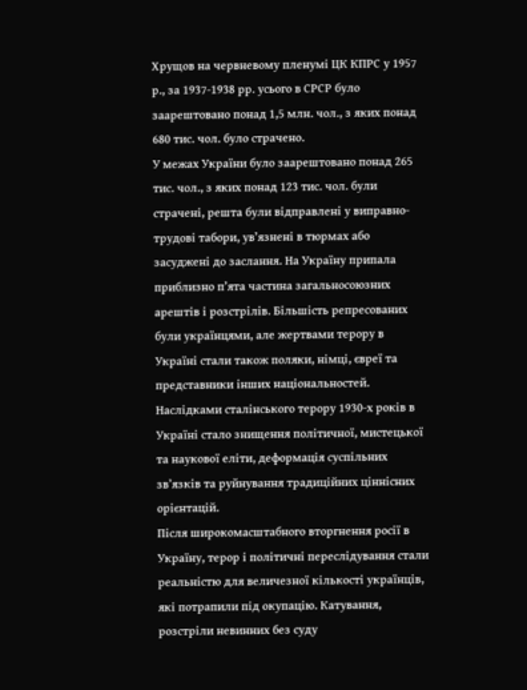Хрущов на червневому пленумі ЦК КПРС у 1957 р., за 1937-1938 рр. усього в СРСР було заарештовано понад 1,5 млн. чол., з яких понад 680 тис. чол. було страчено.
У межах України було заарештовано понад 265 тис. чол., з яких понад 123 тис. чол. були страчені, решта були відправлені у виправно-трудові табори, ув’язнені в тюрмах або засуджені до заслання. На Україну припала приблизно п’ята частина загальносоюзних арештів і розстрілів. Більшість репресованих були українцями, але жертвами терору в Україні стали також поляки, німці, євреї та представники інших національностей.
Наслідками сталінського терору 1930-х років в Україні стало знищення політичної, мистецької та наукової еліти, деформація суспільних звʼязків та руйнування традиційних ціннісних орієнтацій.
Після широкомасштабного вторгнення росії в Україну, терор і політичні переслідування стали реальністю для величезної кількості українців, які потрапили під окупацію. Катування, розстріли невинних без суду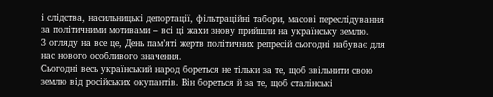і слідства, насильницькі депортації, фільтраційні табори, масові переслідування за політичними мотивами – всі ці жахи знову прийшли на українську землю.
З огляду на все це, День пам’яті жертв політичних репресій сьогодні набуває для нас нового особливого значення.
Сьогодні весь український народ бореться не тільки за те, щоб звільнити свою землю від російських окупантів. Він бореться й за те, щоб сталінські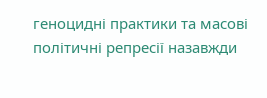геноцидні практики та масові політичні репресії назавжди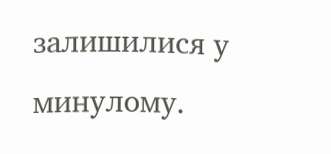залишилися у минулому.